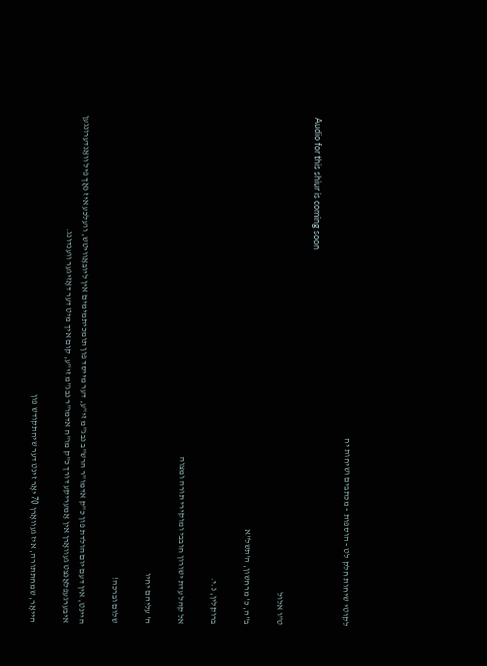לקוטי שיחות חלק לט - הוספות - מכתבים ושיחות יח

Audio for this shiur is coming soon

ט"ו אלול

ב"ה, כ' מרחשון, ה'תשל"א

ברוקלין, נ.י.

אל קהל עדת ישורון חובבי ומוקירי תורה ומצוה

ה' עליהם יחיו

שלום וברכה!

היינט, אין דעם יום הולדת פון כ"ק אדמו"ר הרש"ב נבג"מ זי"ע, דער מייסד פון תומכיתמימים אין ליובאַוויטש, וועלכע איז נאָך פיל וואַנדערונגען איבערגעפלאַנצט געוואָרן אין אַמעריקע דורך כ"ק מו"ח אדמו"ר נבג"מ זי"ע, קום איך מיט דער דאָזיגער ווענדונג.

הייאָר, שמחתתורה, איז געוואָרן 70 יאָר זינט דער שיחתקודש פון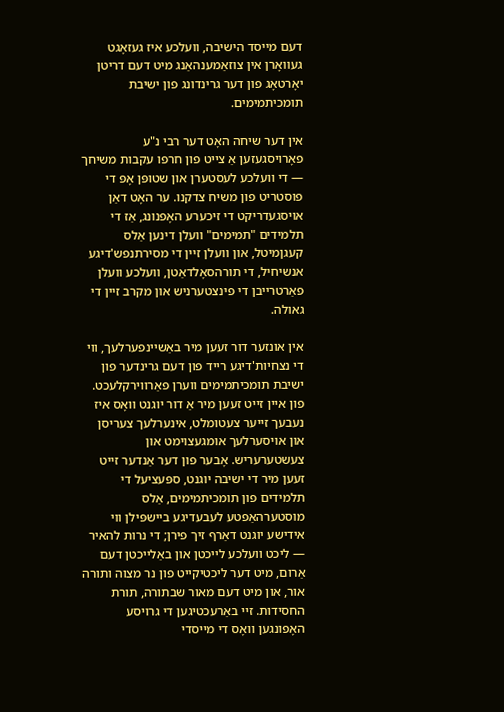דעם מייסד הישיבה, וועלכע איז געזאָגט געוואָרן אין צוזאַמענהאַנג מיט דעם דריטן יאָרטאָג פון דער גרינדונג פון ישיבת תומכיתמימים.

אין דער שיחה האָט דער רבי נ"ע פאָרויסגעזען אַ צייט פון חרפו עקבות משיחך — די וועלכע לעסטערן און שטופּן אָפּ די פוסטריט פון משיח צדקנו. ער האָט דאַן אויסגעדריקט די זיכערע האָפנונג, אַז די תלמידים "תמימים" וועלן דינען אַלס קעגןמיטל, און וועלן זיין די מסירתנפש'דיגע אנשיחיל, די תורהסאָלדאַטן, וועלכע וועלן פאַרטרייבן די פינצטערניש און מקרב זיין די גאולה.

אין אונזער דור זעען מיר באַשיינפערלעך, ווי די נצחיות'דיגע רייד פון דעם גרינדער פון ישיבת תומכיתמימים ווערן פאַרווירקלעכט. פון איין זייט זעען מיר אַ דור יוגנט וואָס איז נעבעך זייער צעטומלט, אינערלעך צעריסן און אויסערלעך אומגעצוימט און צעשטערעריש. אָבער פון דער אַנדער זייט זעען מיר די ישיבה יוגנט, ספּעציעל די תלמידים פון תומכיתמימים, אַלס מוסטערהאַפטע לעבעדיגע ביישפּילן ווי אידישע יוגנט דאַרף זיך פירן; די נרות להאיר — ליכט וועלכע לייכטן און באַלייכטן דעם אַרום, מיט דער ליכטיקייט פון נר מצוה ותורה אור, און מיט דעם מאור שבתורה, תורת החסידות. זיי באַרעכטיגען די גרויסע האָפונגען וואָס די מייסדי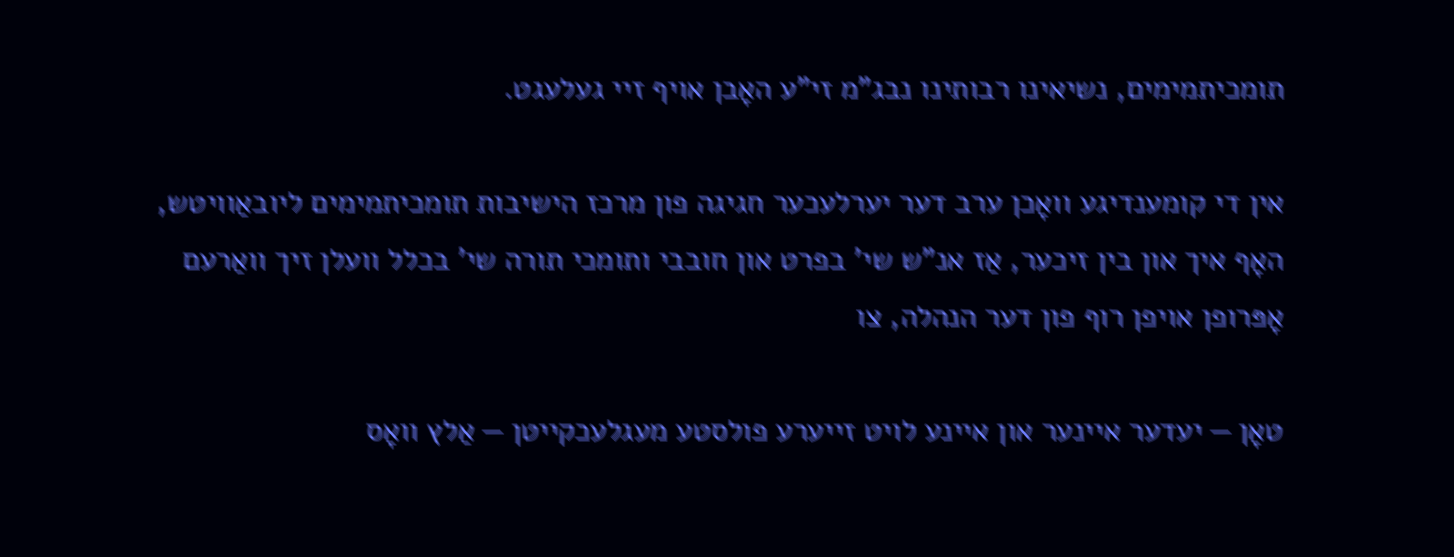תומכיתמימים, נשיאינו רבותינו נבג"מ זי"ע האָבן אויף זיי געלעגט.

אין די קומענדיגע וואָכן ערב דער יערלעכער חגיגה פון מרכז הישיבות תומכיתמימים ליובאַוויטש, האָף איך און בין זיכער, אַז אנ"ש שי' בפרט און חובבי ותומכי תורה שי' בכלל וועלן זיך וואַרעם אָפּרופן אויפן רוף פון דער הנהלה, צו

טאָן — יעדער איינער און איינע לויט זייערע פולסטע מעגלעכקייטן — אַלץ וואָס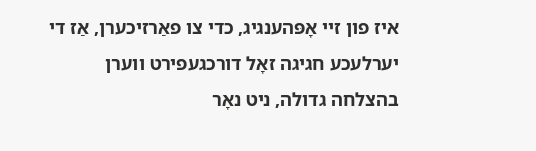איז פון זיי אָפּהענגיג, כדי צו פאַרזיכערן, אַז די יערלעכע חגיגה זאָל דורכגעפירט ווערן בהצלחה גדולה, ניט נאָר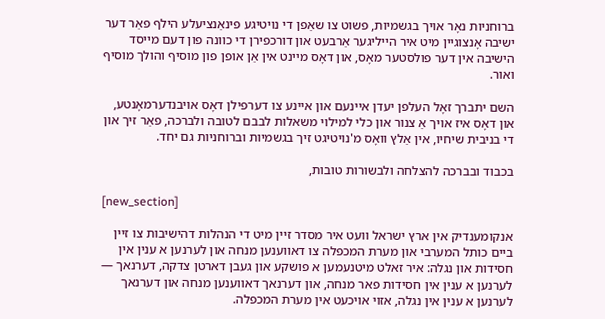ברוחניות נאָר אויך בגשמיות, פשוט צו שאַפן די נויטיגע פינאַנציעלע הילף פאַר דער ישיבה אָנצוגיין מיט איר הייליגער אַרבעט און דורכפירן די כוונה פון דעם מייסד הישיבה אין דער פולסטער מאָס, און דאָס מיינט אין אַן אופן פון מוסיף והולך מוסיף ואור.

השם יתברך זאָל העלפן יעדן איינעם און איינע צו דערפילן דאָס אויבנדערמאָנטע, און דאָס איז אויך אַ צנור און כלי למילוי משאלות לבבם לטובה ולברכה, פאַר זיך און די בניבית שיחיו, אין אַלץ וואָס מ'נויטיגט זיך בגשמיות וברוחניות גם יחד.

בכבוד ובברכה להצלחה ולבשורות טובות,

[new_section]

אנקומענדיק אין ארץ ישראל וועט איר מסדר זיין מיט די הנהלות דהישיבות צו זיין ביים כותל המערבי און מערת המכפלה צו דאווענען מנחה און לערנען א ענין אין חסידות און נגלה: איר זאלט מיטנעמען א פושקע און געבן דארטן צדקה, דערנאך — לערנען א ענין אין חסידות פאר מנחה, און דערנאך דאווענען מנחה און דערנאך לערנען א ענין אין נגלה, אזוי אויכעט אין מערת המכפלה.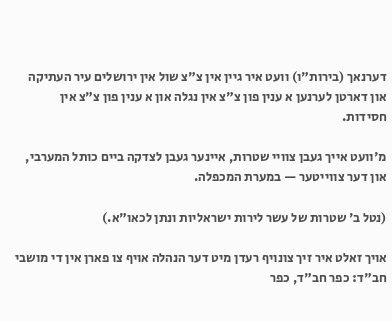דערנאך (בירות"ו) וועט איר גיין אין צ"צ שול אין ירושלים עיר העתיקה און דארטן לערנען א ענין פון צ"צ אין נגלה און א ענין פון צ"צ אין חסידות.

מ'וועט אייך געבן צוויי שטרות, איינער געבן לצדקה ביים כותל המערבי, און דער צווייטער — במערת המכפלה.

(נטל ב' שטרות של עשר לירות ישראליות ונתן לכאו"א.)

אויך זאלט איר זיך צונויף רעדן מיט דער הנהלה אויף צו פארן אין די מושבי חב"ד: כפר חב"ד, כפר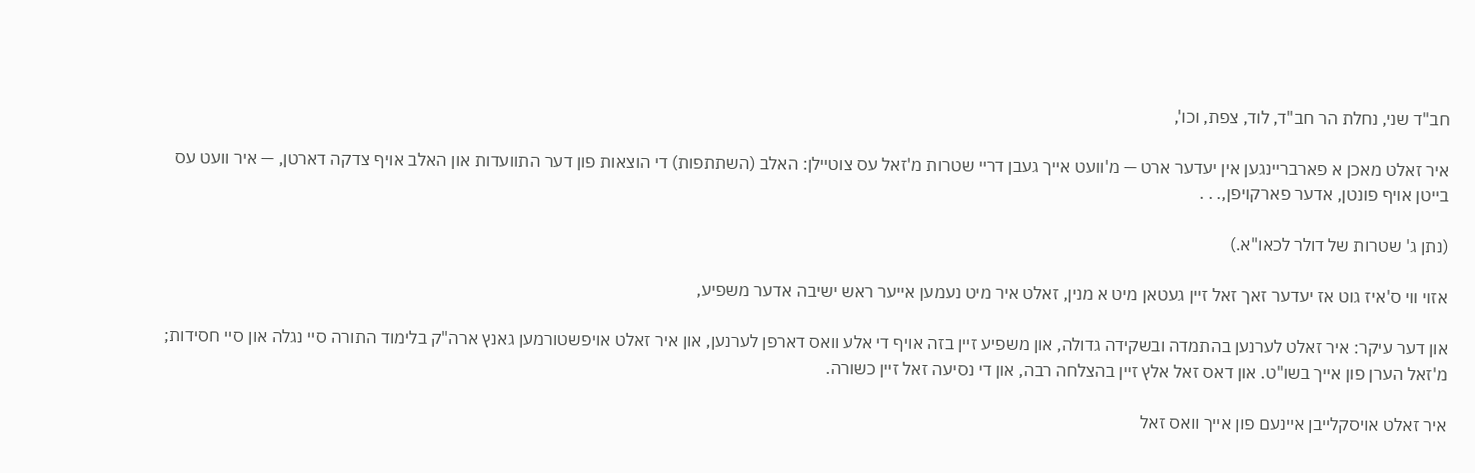חב"ד שני, נחלת הר חב"ד, לוד, צפת, וכו',

איר זאלט מאכן א פארבריינגען אין יעדער ארט — מ'וועט אייך געבן דריי שטרות מ'זאל עס צוטיילן: האלב (השתתפות) די הוצאות פון דער התוועדות און האלב אויף צדקה דארטן, — איר וועט עס בייטן אויף פונטן, אדער פארקויפן,. . .

(נתן ג' שטרות של דולר לכאו"א.)

אזוי ווי ס'איז גוט אז יעדער זאך זאל זיין געטאן מיט א מנין, זאלט איר מיט נעמען אייער ראש ישיבה אדער משפיע,

און דער עיקר: איר זאלט לערנען בהתמדה ובשקידה גדולה, און משפיע זיין בזה אויף די אלע וואס דארפן לערנען, און איר זאלט אויפשטורמען גאנץ ארה"ק בלימוד התורה סיי נגלה און סיי חסידות; מ'זאל הערן פון אייך בשו"ט. און דאס זאל אלץ זיין בהצלחה רבה, און די נסיעה זאל זיין כשורה.

איר זאלט אויסקלייבן איינעם פון אייך וואס זאל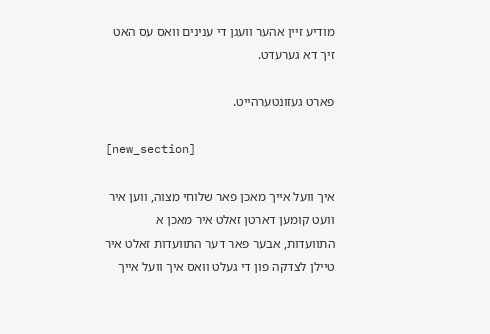מודיע זיין אהער וועגן די ענינים וואס עס האט זיך דא גערעדט.

פארט געזונטערהייט.

[new_section]

איך וועל אייך מאכן פאר שלוחי מצוה, ווען איר וועט קומען דארטן זאלט איר מאכן א התוועדות, אבער פאר דער התוועדות זאלט איר טיילן לצדקה פון די געלט וואס איך וועל אייך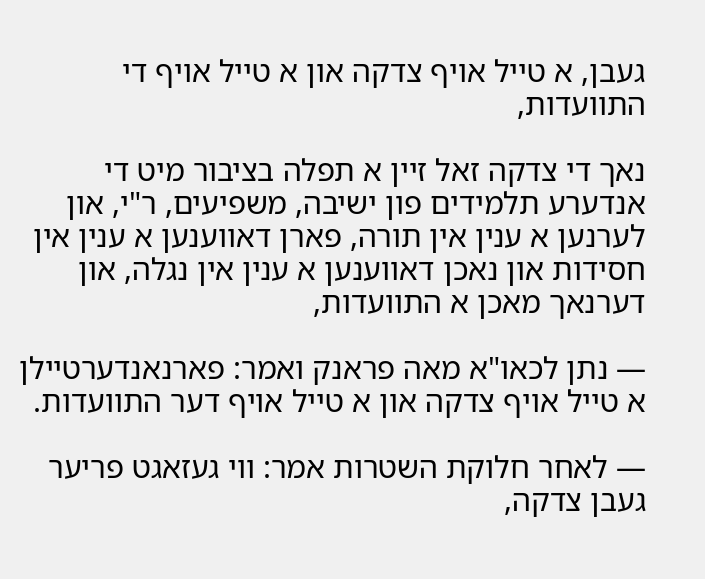געבן, א טייל אויף צדקה און א טייל אויף די התוועדות,

נאך די צדקה זאל זיין א תפלה בציבור מיט די אנדערע תלמידים פון ישיבה, משפיעים, ר"י, און לערנען א ענין אין תורה, פארן דאווענען א ענין אין חסידות און נאכן דאווענען א ענין אין נגלה, און דערנאך מאכן א התוועדות,

— נתן לכאו"א מאה פראנק ואמר: פארנאנדערטיילן א טייל אויף צדקה און א טייל אויף דער התוועדות.

— לאחר חלוקת השטרות אמר: ווי געזאגט פריער געבן צדקה,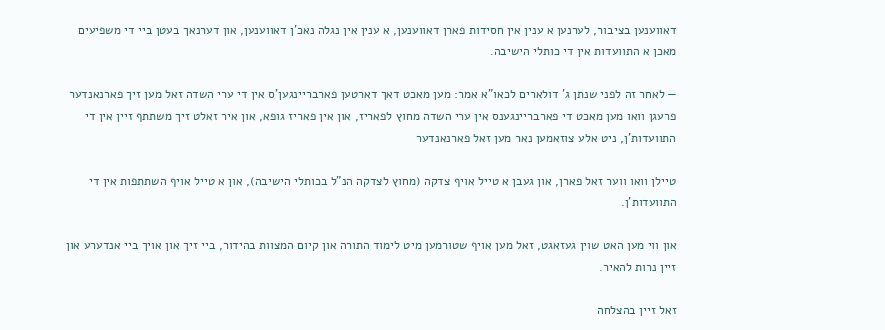דאווענען בציבור, לערנען א ענין אין חסידות פארן דאווענען, א ענין אין נגלה נאכ'ן דאווענען, און דערנאך בעטן ביי די משפיעים מאכן א התוועדות אין די כותלי הישיבה.

— לאחר זה לפני שנתן ג' דולארים לכאו"א אמר: מען מאכט דאך דארטען פארבריינגען'ס אין די ערי השדה זאל מען זיך פארנאנדער פרעגן וואו מען מאכט די פארבריינגענס אין ערי השדה מחוץ לפאריז, און אין פאריז גופא, און איר זאלט זיך משתתף זיין אין די התוועדות'ן, ניט אלע צוזאמען נאר מען זאל פארנאנדער

טיילן וואו ווער זאל פארן, און געבן א טייל אויף צדקה (מחוץ לצדקה הנ"ל בכותלי הישיבה), און א טייל אויף השתתפות אין די התוועדות'ן.

און ווי מען האט שוין געזאגט, זאל מען אויף שטורמען מיט לימוד התורה און קיום המצוות בהידור, ביי זיך און אויך ביי אנדערע און זיין נרות להאיר.

זאל זיין בהצלחה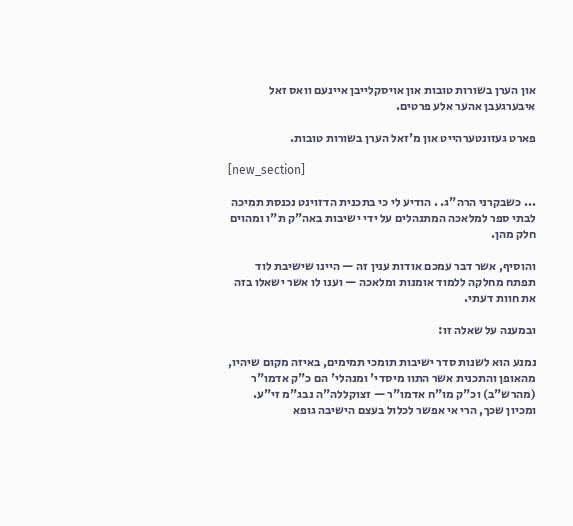און הערן בשורות טובות און אויסקלייבן איינעם וואס זאל איבערגעבן אהער אלע פרטים.

פארט געזונטערהייט און מ'זאל הערן בשורות טובות.

[new_section]

... כשבקרני הרה"ג. . הודיע לי כי בתכנית הדזוינט נכנסת תמיכה לבתי ספר למלאכה המתנהלים על ידי ישיבות באה"ק ת"ו ומהוים חלק מהן.

והוסיף, אשר דבר עמכם אודות ענין זה — היינו שישיבת לוד תפתח מחלקה ללמוד אומנות ומלאכה — וענו לו אשר ישאלו בזה את חוות דעתי.

ובמענה על שאלה זו:

נמנע הוא לשנות סדר ישיבות תומכי תמימים, באיזה מקום שיהיו, מהאופן והתכנית אשר התוו מיסדי' ומנהלי' הם כ"ק אדמו"ר (מהרש"ב) וכ"ק מו"ח אדמו"ר — זצוקללה"ה נבג"מ זי"ע. ומכיון שכך, הרי אי אפשר לכלול בעצם הישיבה גופא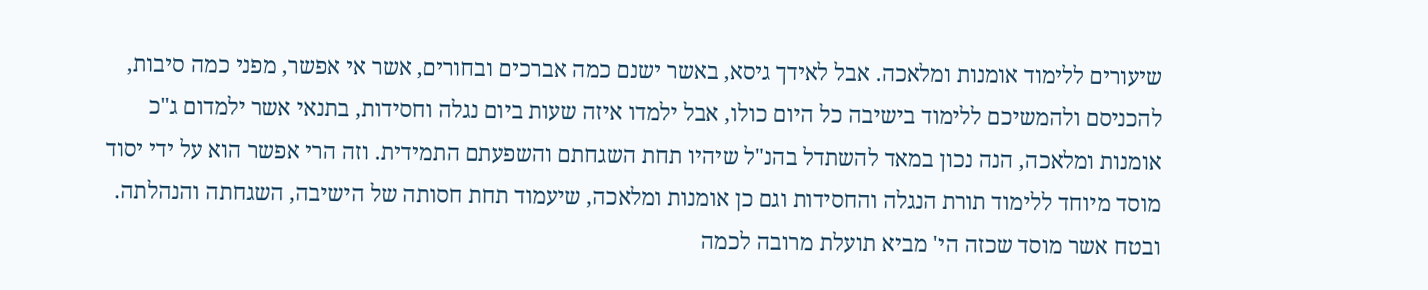שיעורים ללימוד אומנות ומלאכה. אבל לאידך גיסא, באשר ישנם כמה אברכים ובחורים, אשר אי אפשר, מפני כמה סיבות, להכניסם ולהמשיכם ללימוד בישיבה כל היום כולו, אבל ילמדו איזה שעות ביום נגלה וחסידות, בתנאי אשר ילמדום ג"כ אומנות ומלאכה, הנה נכון במאד להשתדל בהנ"ל שיהיו תחת השגחתם והשפעתם התמידית. וזה הרי אפשר הוא על ידי יסוד מוסד מיוחד ללימוד תורת הנגלה והחסידות וגם כן אומנות ומלאכה, שיעמוד תחת חסותה של הישיבה, השגחתה והנהלתה. ובטח אשר מוסד שכזה הי' מביא תועלת מרובה לכמה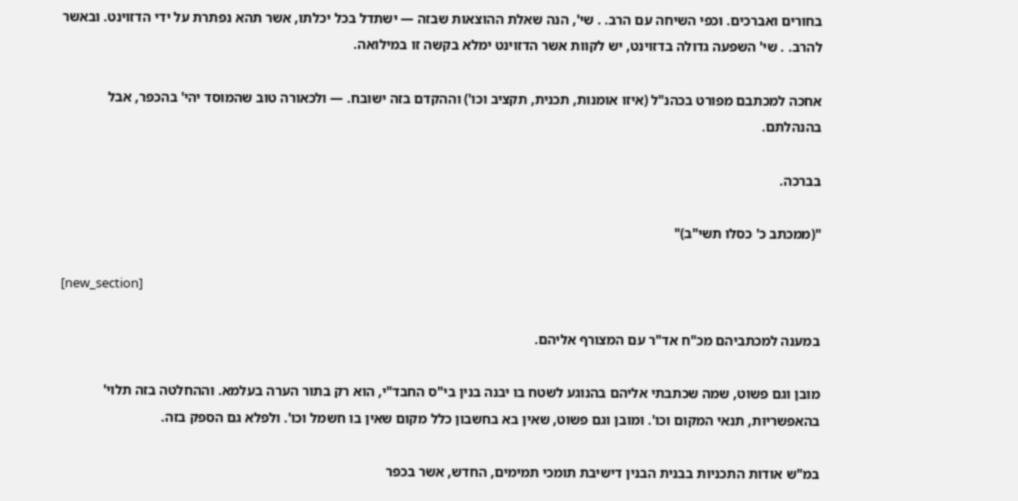בחורים ואברכים. וכפי השיחה עם הרב. . שי', הנה שאלת ההוצאות שבזה — ישתדל בכל יכלתו, אשר תהא נפתרת על ידי הדזוינט. ובאשר להרב. . שי' השפעה גדולה בדזוינט, יש לקוות אשר הדזוינט ימלא בקשה זו במילואה.

אחכה למכתבם מפורט בכהנ"ל (איזו אומנות, תכנית, תקציב וכו') וההקדם בזה ישובח. — ולכאורה טוב שהמוסד יהי' בהכפר, אבל בהנהלתם.

בברכה.

"(ממכתב כ' כסלו תשי"ב)"

[new_section]

במענה למכתביהם מכ"ח אד"ר עם המצורף אליהם.

מובן וגם פשוט, שמה שכתבתי אליהם בהנוגע לשטח בו יבנה בנין בי"ס החבד"י, הוא רק בתור הערה בעלמא. וההחלטה בזה תלוי' בהאפשריות, תנאי המקום וכו'. ומובן וגם פשוט, שאין בא בחשבון כלל מקום שאין בו חשמל וכו'. ולפלא גם הספק בזה.

במ"ש אודות התכניות בבנית הבנין דישיבת תומכי תמימים, החדש, אשר בכפר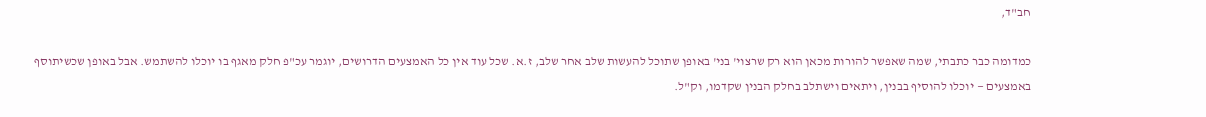חב"ד,

כמדומה כבר כתבתי, שמה שאפשר להורות מכאן הוא רק שרצוי' בני' באופן שתוכל להעשות שלב אחר שלב, ז.א. שכל עוד אין כל האמצעים הדרושים, יוגמר עכ"פ חלק מאגף בו יוכלו להשתמש. אבל באופן שכשיתוסף באמצעים — יוכלו להוסיף בבנין, ויתאים וישתלב בחלק הבנין שקדמו, וק"ל.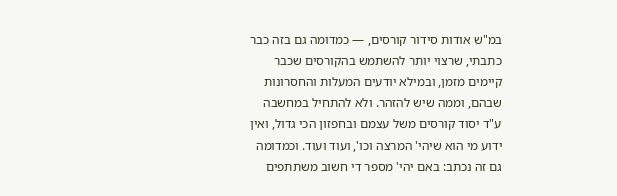במ"ש אודות סידור קורסים, — כמדומה גם בזה כבר כתבתי, שרצוי יותר להשתמש בהקורסים שכבר קיימים מזמן, ובמילא יודעים המעלות והחסרונות שבהם, וממה שיש להזהר. ולא להתחיל במחשבה ע"ד יסוד קורסים משל עצמם ובחפזון הכי גדול, ואין ידוע מי הוא שיהי' המרצה וכו', ועוד ועוד. וכמדומה גם זה נכתב: באם יהי' מספר די חשוב משתתפים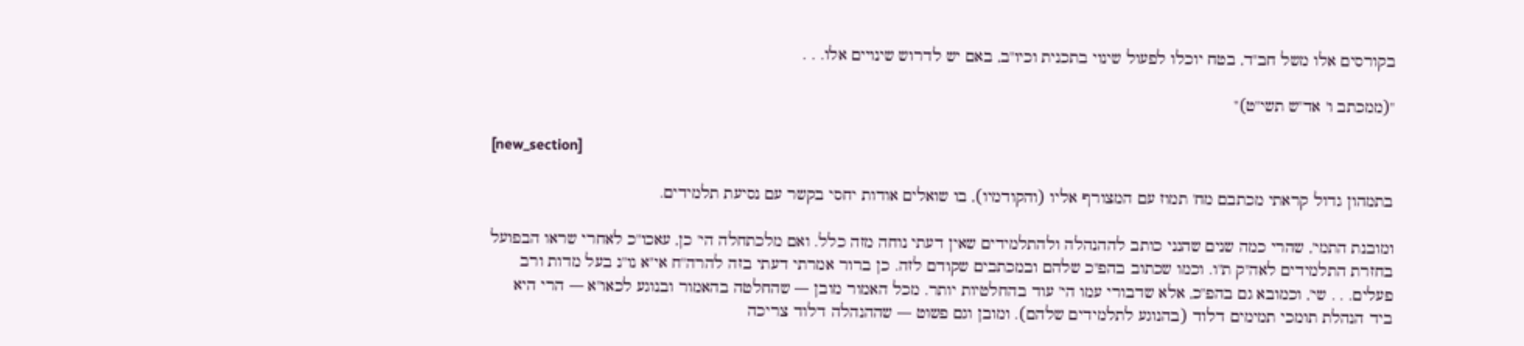בקורסים אלו משל חב"ד, בטח יוכלו לפעול שינוי בתכנית וכיו"ב, באם יש לדרוש שינויים אלו. . .

"(ממכתב ו' אד"ש תשי"ט)"

[new_section]

בתמהון גדול קראתי מכתבם מח' תמוז עם המצורף אליו (והקודמיו), בו שואלים אודות יחסי בקשר עם נסיעת תלמידים.

ומובנת התמי', שהרי כמה שנים שהנני כותב לההנהלה ולהתלמידים שאין דעתי נוחה מזה כלל. ואם מלכתחלה הי' כן, עאכו"כ לאחרי שראו הבפועל בחזרת התלמידים לאה"ק ת"ו. וכמו שכתוב בהפ"כ שלהם ובמכתבים שקודם לזה. כן ברור אמרתי דעתי בזה להרה"ח אי"א נו"נ בעל מדות ורב פעלים. . . שי', וכמובא גם בהפ"כ, אלא שדבורי עמו הי' עוד בהחלטיות יותר. מכל האמור מובן — שהחלטה בהאמור ובנוגע לכאו"א — הרי היא ביד הנהלת תומכי תמימים דלוד (בהנוגע לתלמידים שלהם). ומובן וגם פשוט — שההנהלה דלוד צריכה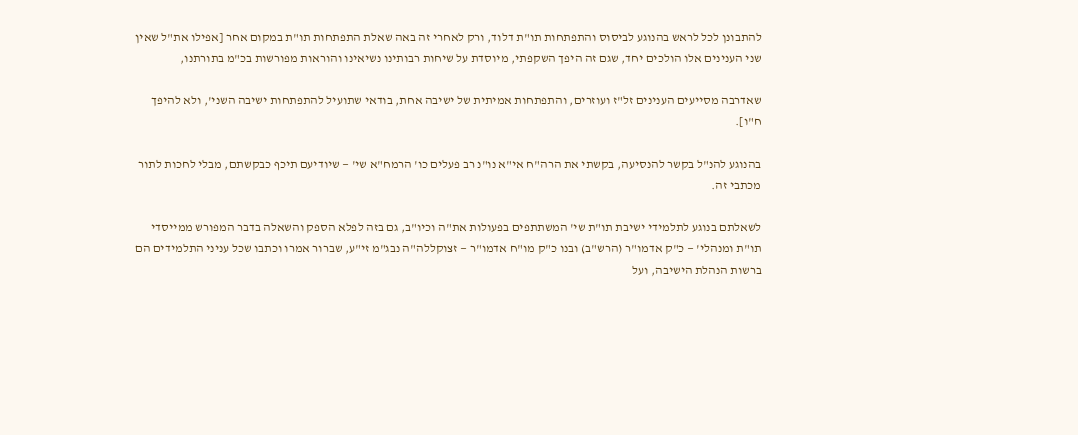להתבונן לכל לראש בהנוגע לביסוס והתפתחות תו"ת דלוד, ורק לאחרי זה באה שאלת התפתחות תו"ת במקום אחר [אפילו את"ל שאין שני הענינים אלו הולכים יחד, שגם זה היפך השקפתי, מיוסדת על שיחות רבותינו נשיאינו והוראות מפורשות בכ"מ בתורתנו,

שאדרבה מסייעים הענינים זל"ז ועוזרים, והתפתחות אמיתית של ישיבה אחת, בודאי שתועיל להתפתחות ישיבה השני', ולא להיפך ח"ו].

בהנוגע להנ"ל בקשר להנסיעה, בקשתי את הרה"ח אי"א נו"נ רב פעלים כו' הרמח"א שי' — שיודיעם תיכף כבקשתם, מבלי לחכות לתור מכתבי זה.

לשאלתם בנוגע לתלמידי ישיבת תו"ת שי' המשתתפים בפעולות את"ה וכיו"ב, גם בזה לפלא הספק והשאלה בדבר המפורש ממייסדי תו"ת ומנהלי' — כ"ק אדמו"ר (הרש"ב) ובנו כ"ק מו"ח אדמו"ר — זצוקללה"ה נבג"מ זי"ע, שברור אמרו וכתבו שכל עניני התלמידים הם ברשות הנהלת הישיבה, ועל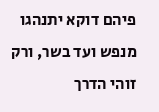פיהם דוקא יתנהגו מנפש ועד בשר, ורק זוהי הדרך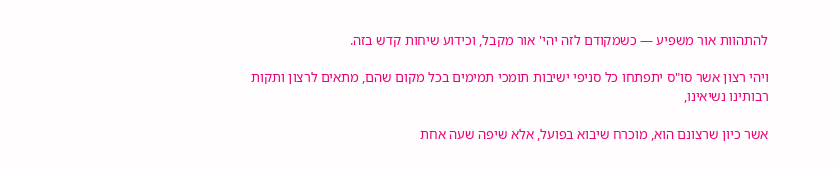להתהוות אור משפיע — כשמקודם לזה יהי' אור מקבל, וכידוע שיחות קדש בזה.

ויהי רצון אשר סו"ס יתפתחו כל סניפי ישיבות תומכי תמימים בכל מקום שהם, מתאים לרצון ותקות רבותינו נשיאינו,

אשר כיון שרצונם הוא, מוכרח שיבוא בפועל, אלא שיפה שעה אחת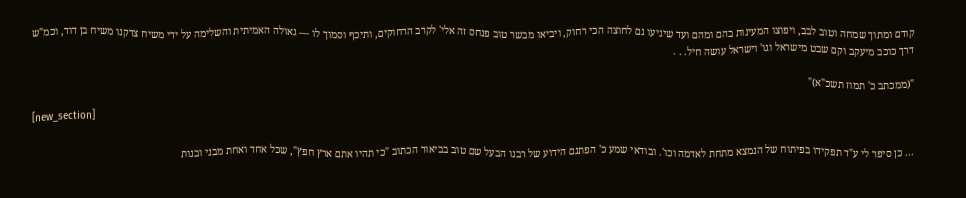קודם ומתוך שמחה וטוב לבב, ויפוצו המעינות בהם ומהם ועד שיגיעו גם לחוצה הכי רחוק, ויביאו מבשר טוב פנחס זה אלי' לקרב הרחוקים, ותיכף וסמוך לו — גאולה האמיתית והשלימה על ידי משיח צדקנו משיח בן דוד, וכמ"ש דרך כוכב מיעקב וקם שבט מישראל וגו' וישראל עושה חיל. . .

"(ממכתב כ' תמוז תשכ"א)"

[new_section]

... כן סיפר לי ע"ד תפקידו בפיתוח של הנמצא מתחת לאדמה וכו'. ובודאי שמע כ' הפתגם הידוע של רבנו הבעל שם טוב בביאור הכתוב "כי תהיו אתם ארץ חפץ", שכל אחד ואחת מבני ובנות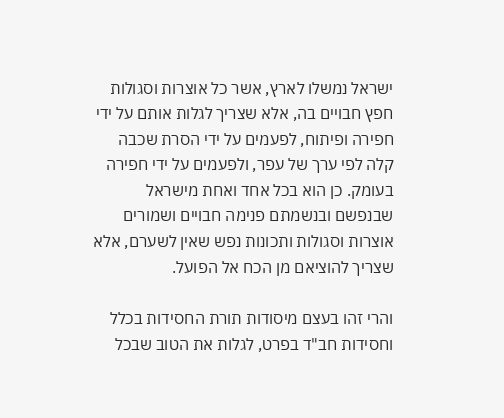ישראל נמשלו לארץ, אשר כל אוצרות וסגולות חפץ חבויים בה, אלא שצריך לגלות אותם על ידי חפירה ופיתוח, לפעמים על ידי הסרת שכבה קלה לפי ערך של עפר, ולפעמים על ידי חפירה בעומק. כן הוא בכל אחד ואחת מישראל שבנפשם ובנשמתם פנימה חבויים ושמורים אוצרות וסגולות ותכונות נפש שאין לשערם, אלא שצריך להוציאם מן הכח אל הפועל.

והרי זהו בעצם מיסודות תורת החסידות בכלל וחסידות חב"ד בפרט, לגלות את הטוב שבכל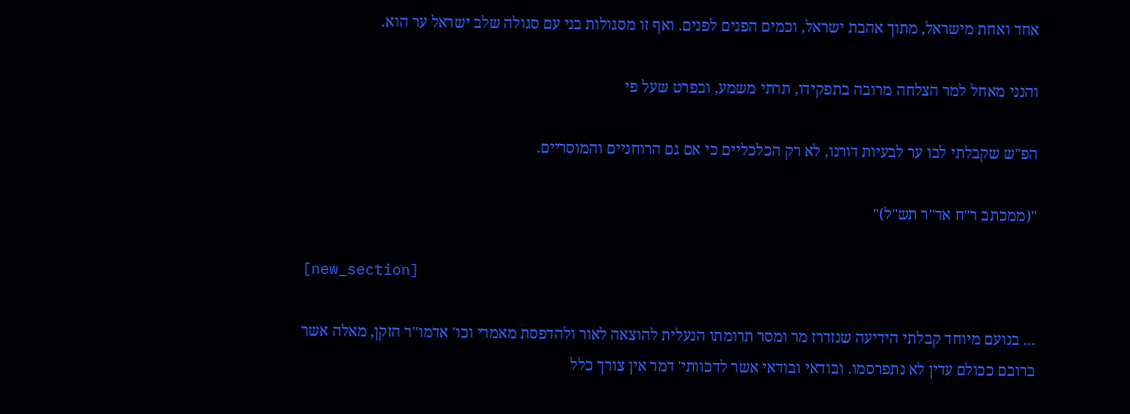אחד ואחת מישראל, מתוך אהבת ישראל, וכמים הפנים לפנים. ואף זו מסגולות בני עם סגולה שלב ישראל ער הוא.

והנני מאחל למר הצלחה מרובה בתפקידו, תרתי משמע, ובפרט שעל פי

הפ"ש שקבלתי לבו ער לבעיות דורנו, לא רק הכלכליים כי אם גם הרוחניים והמוסריים.

"(ממכתב ר"ח אד"ר תש"ל)"

[new_section]

... בנועם מיוחד קבלתי הידיעה שנזדרז מר ומסר תרומתו הנעלית להוצאה לאור ולהדפסת מאמרי וכו' אדמו"ר הזקן, מאלה אשר ברובם ככולם עדין לא נתפרסמו. ובודאי ובודאי אשר לדכוותי' דמר אין צורך כלל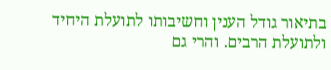בתיאור גודל הענין וחשיבותו לתועלת היחיד ולתועלת הרבים. והרי גם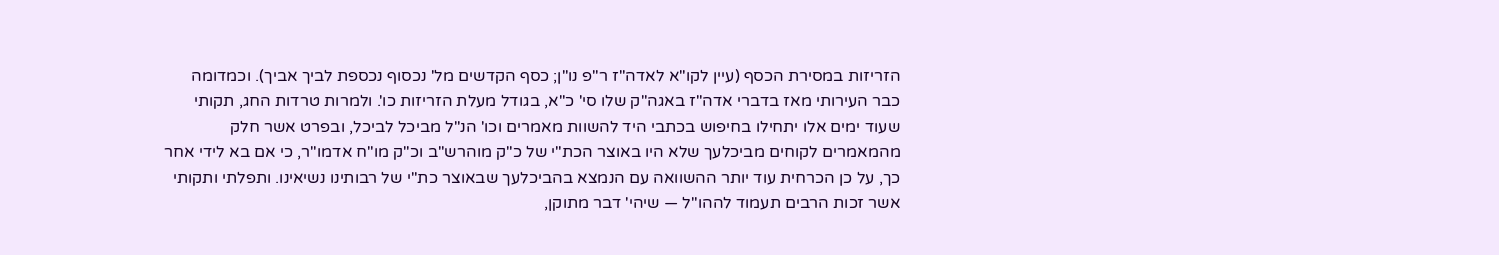הזריזות במסירת הכסף (עיין לקו"א לאדה"ז ר"פ נו"ן; כסף הקדשים מל' נכסוף נכספת לביך אביך). וכמדומה כבר העירותי מאז בדברי אדה"ז באגה"ק שלו סי' כ"א, בגודל מעלת הזריזות כו'. ולמרות טרדות החג, תקותי שעוד ימים אלו יתחילו בחיפוש בכתבי היד להשוות מאמרים וכו' הנ"ל מביכל לביכל, ובפרט אשר חלק מהמאמרים לקוחים מביכלעך שלא היו באוצר הכת"י של כ"ק מוהרש"ב וכ"ק מו"ח אדמו"ר, כי אם בא לידי אחר כך, על כן הכרחית עוד יותר ההשוואה עם הנמצא בהביכלעך שבאוצר כת"י של רבותינו נשיאינו. ותפלתי ותקותי אשר זכות הרבים תעמוד לההו"ל — שיהי' דבר מתוקן,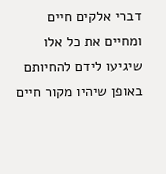דברי אלקים חיים ומחיים את כל אלו שיגיעו לידם להחיותם באופן שיהיו מקור חיים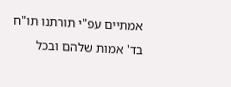אמתיים עפ"י תורתנו תו"ח בד' אמות שלהם ובכל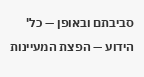סביבתם ובאופן — כל' הידוע — הפצת המעיינות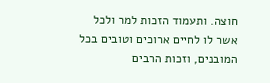חוצה. ותעמוד הזכות למר ולכל אשר לו לחיים ארוכים וטובים בכל המובנים, וזכות הרבים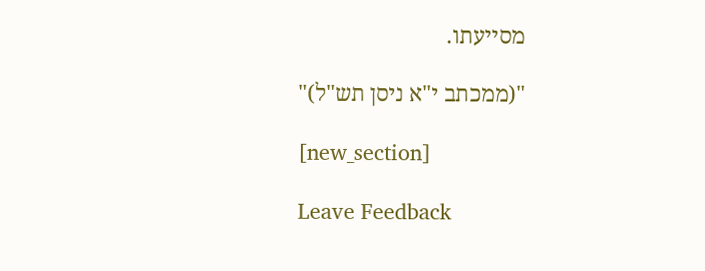מסייעתו.

"(ממכתב י"א ניסן תש"ל)"

[new_section]

Leave Feedback